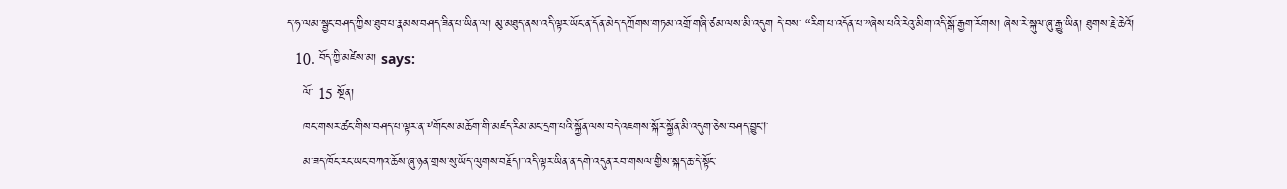ད་ཧ་ལམ་སྦྱང་བཤད་ཀྱིས་ཐུབ་པ་རྣམས་བཤད་ཟིན་པ་ཡིན་ལ། མུ་མཐུད་ནས་འདི་ལྟར་ཡོང་ན་དོན་མེད་དཀྲོགས་གཏམ་འགྲོ་གཞི་ཙམ་ལས་མི་འདུག དེ་བས་ “རིག་པ་འདོན་པ་”ཞེས་པའི་རེའུ་མིག་འདི་སྒོ་རྒྱག་རོགས། ཞེས་རེ་སྐུལ་ཞུ་རྒྱུ་ཡིན། ཐུགས་རྗེ་ཆེའོ།
  10. བོད་ཀྱི་མཛེས་མ། says:
    ལོ་ 15 སྔོན།
    ཁང་གསར་ཚང་གིས་བཤད་པ་ལྟར་ན་༸གོང་ས་མཆོག་གི་མཛད་རིམ་མང་དྲག་པའི་སྐྱོན་ལས་བདེ་འཇགས་སྐོར་སྐྱོན་མི་འདུག་ཅེས་བཤད་བྱུང།་
    མ་ཟད་ཁོང་རང་ཡང་བཀའ་ཆོས་ཞུ་ཉན་གྲས་སུ་ཡོད་ལུགས་བརྗོད།་་འདི་ལྟར་ཡིན་ན་དགེ་འདུན་རབ་གསལ་གྱིས་སྐད་ཆ་དེ་སྟོང་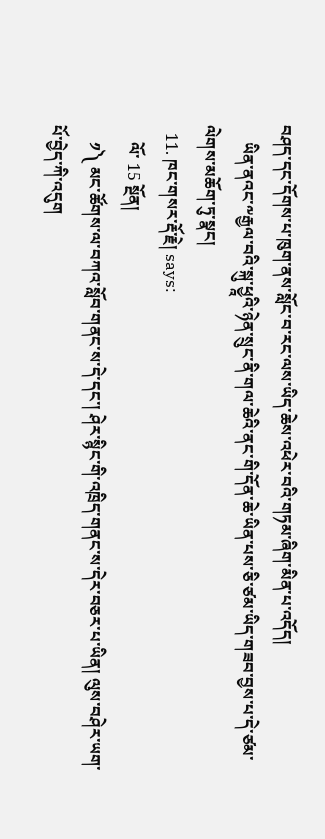བཤད་དང་དོགས་པ་ཁུག་ནས་སློང་བ་རང་ལས་ཡིད་ཆེས་འཕེར་བའི་གཏམ་ཞིག་མིན་པ་འདོད།
    ཡིན་ནའང་༸རྒྱལ་བའི་སྐུ་ཕྱཱའི་ཉེན་སྲུང་ནི་གལ་ཆེའི་ནང་གི་དོན་ཆེ་ཡིན་པས་ཅི་ཙམ་ཡིད་གཟབ་བྱས་པ་དེ་ཙམ་ལེགས་མཆོག་ཏུ་སྣང།
  11. ཁང་གསར་རྡོ་རྗེ། says:
    ལོ་ 15 སྔོན།
    ༡༽ མང་ཚོགས་ལ་བཀའ་སློབ་གནང་ས་དེ་དང་། ཤེར་སྙིང་གི་འཁྲིད་གནང་ས་དེར་བཅར་པ་ཡིན། ལུས་བཤེར་ཡག་པོ་བྱེད་ཀི་འདུག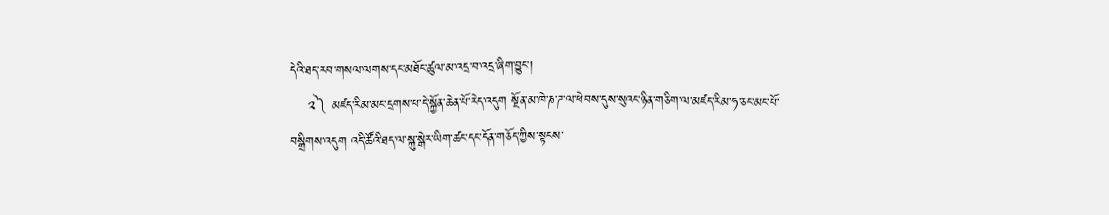དེའི་ཐད་རབ་གསལ་ལགས་དང་མཐོང་ཚུལ་མ་འདྲ་བ་འདྲ་ཞིག་བྱུང་།
    ༢༽ མཛད་རིམ་མང་དྲགས་པ་དེ་སྐྱོན་ཆེན་པོ་རེད་འདུག སྔོན་མ་ཁེ་ཎ་ཌ་ལ་ཕེབས་དུས་སུའང་ཉིན་གཅིག་ལ་མཛད་རིམ་ཧ་ཅང་མང་པོ་བསྒྲིགས་འདུག འདི་ཚོའི་ཐད་ལ་སྐུ་སྒེར་ཡིག་ཚང་དང་དོན་གཅོད་ཀྱིས་སྟངས་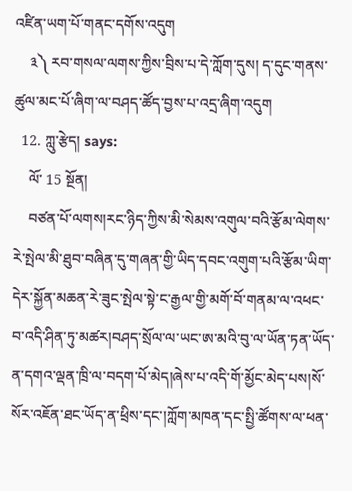འཛིན་ཡག་པོ་གནང་དགོས་འདུག
    ༣༽ རབ་གསལ་ལགས་ཀྱིས་བྲིས་པ་དེ་ཀློག་དུས། ད་དུང་གནས་ཚུལ་མང་པོ་ཞིག་ལ་བཤད་ཚོད་བྱས་པ་འདྲ་ཞིག་འདུག
  12. ཀླུ་རྩེད། says:
    ལོ་ 15 སྔོན།
    བཙན་པོ་ལགས།རང་ཉིད་ཀྱིས་མི་སེམས་འགུལ་བའི་རྩོམ་ལེགས་རེ་སྤེལ་མི་ཐུབ་བཞིན་དུ་གཞན་གྱི་ཡིད་དབང་འགུག་པའི་རྩོམ་ཡིག་དེར་སྐྱོན་མཆན་རེ་ཟུང་སྤེལ་སྟེ་ང་རྒྱལ་གྱི་མགོ་བོ་གནམ་ལ་འཕང་བ་འདི་ཤིན་ཏུ་མཚར།བཤད་སྲོལ་ལ་ཡང་ཨ་མའི་བུ་ལ་ཡོན་ཏན་ཡོད་ན་དགའ་ལྡན་ཁྲི་ལ་བདག་པོ་མེད།ཞེས་པ་འདི་གོ་མྱོང་མེད་པས།སོ་སོར་འཇོན་ཐང་ཡོད་ན་ཕྲིས་དང་།ཀློག་མཁན་དང་སྤྱི་ཚོགས་ལ་ཕན་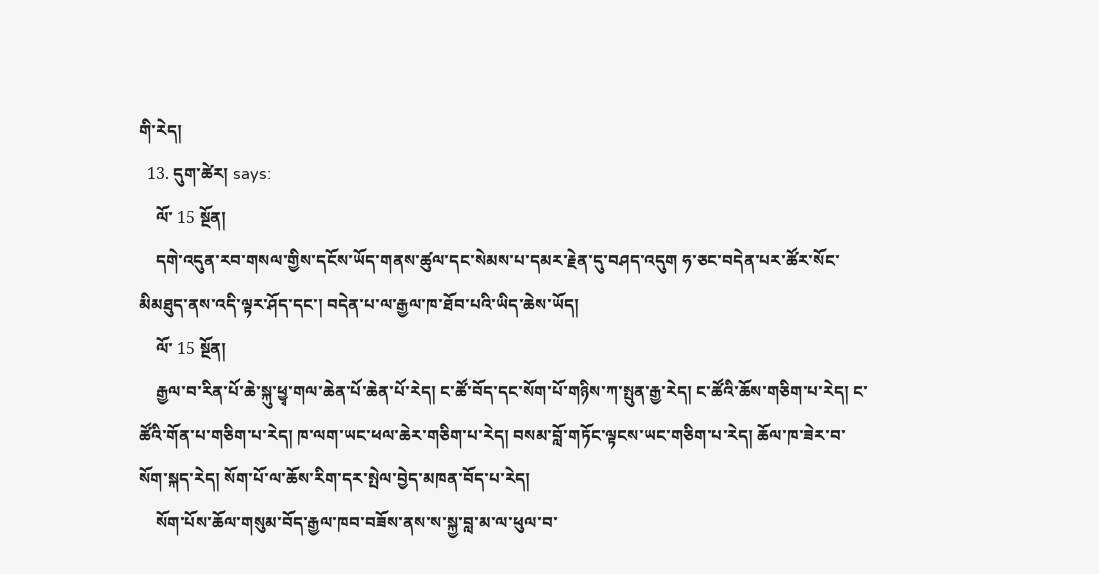གི་རེད།
  13. དུག་ཚེར། says:
    ལོ་ 15 སྔོན།
    དགེ་འདུན་རབ་གསལ་གྱིས་དངོས་ཡོད་གནས་ཚུལ་དང་སེམས་པ་དམར་རྗེན་དུ་བཤད་འདུག ཧ་ཅང་བདེན་པར་ཚོར་སོང་མིམཐུད་ནས་འདི་ལྟར་ཤོད་དང་། བདེན་པ་ལ་རྒྱལ་ཁ་ཐོབ་པའི་ཡིད་ཆེས་ཡོད།
    ལོ་ 15 སྔོན།
    རྒྱལ་བ་རིན་པོ་ཆེ་སྐུ་ཕྱྭ་གལ་ཆེན་པོ་ཆེན་པོ་རེད། ང་ཚོ་བོད་དང་སོག་པོ་གཉིས་ཀ་སྤུན་རྒྱ་རེད། ང་ཚོའི་ཆོས་གཅིག་པ་རེད། ང་ཚོའི་གོན་པ་གཅིག་པ་རེད། ཁ་ལག་ཡང་ཕལ་ཆེར་གཅིག་པ་རེད། བསམ་བློ་གཏོང་ལྟངས་ཡང་གཅིག་པ་རེད། ཆོལ་ཁ་ཟེར་བ་སོག་སྐད་རེད། སོག་པོ་ལ་ཆོས་རིག་དར་སྤེལ་བྱེད་མཁན་བོད་པ་རེད།
    སོག་པོས་ཆོལ་གསུམ་བོད་རྒྱལ་ཁབ་བཟོས་ནས་ས་སྐྱ་བླ་མ་ལ་ཕུལ་བ་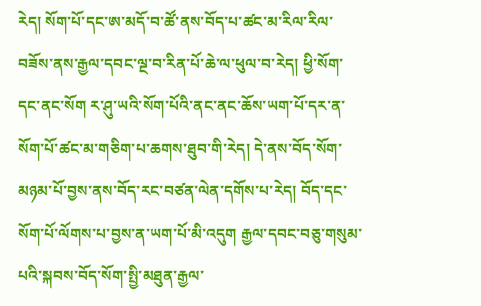རེད། སོག་པོ་དང་ཨ་མདོ་བ་ཚོ་ནས་བོད་པ་ཚང་མ་རིལ་རིལ་བཟོས་ནས་རྒྱལ་དབང་ལྔ་བ་རིན་པོ་ཆེ་ལ་ཕུལ་བ་རེད། ཕྱི་སོག་དང་ནང་སོག ར་ཤུ་ཡའི་སོག་པོའི་ནང་ནང་ཆོས་ཡག་པོ་དར་ན་སོག་པོ་ཚང་མ་གཅིག་པ་ཆགས་ཐུབ་གི་རེད། དེ་ནས་བོད་སོག་མཉམ་པོ་བྱས་ནས་བོད་རང་བཙན་ལེན་དགོས་པ་རེད། བོད་དང་སོག་པོ་ལོགས་པ་བྱས་ན་ཡག་པོ་མི་འདུག རྒྱལ་དབང་བཅུ་གསུམ་པའི་སྐབས་བོད་སོག་སྤྱི་མཐུན་རྒྱལ་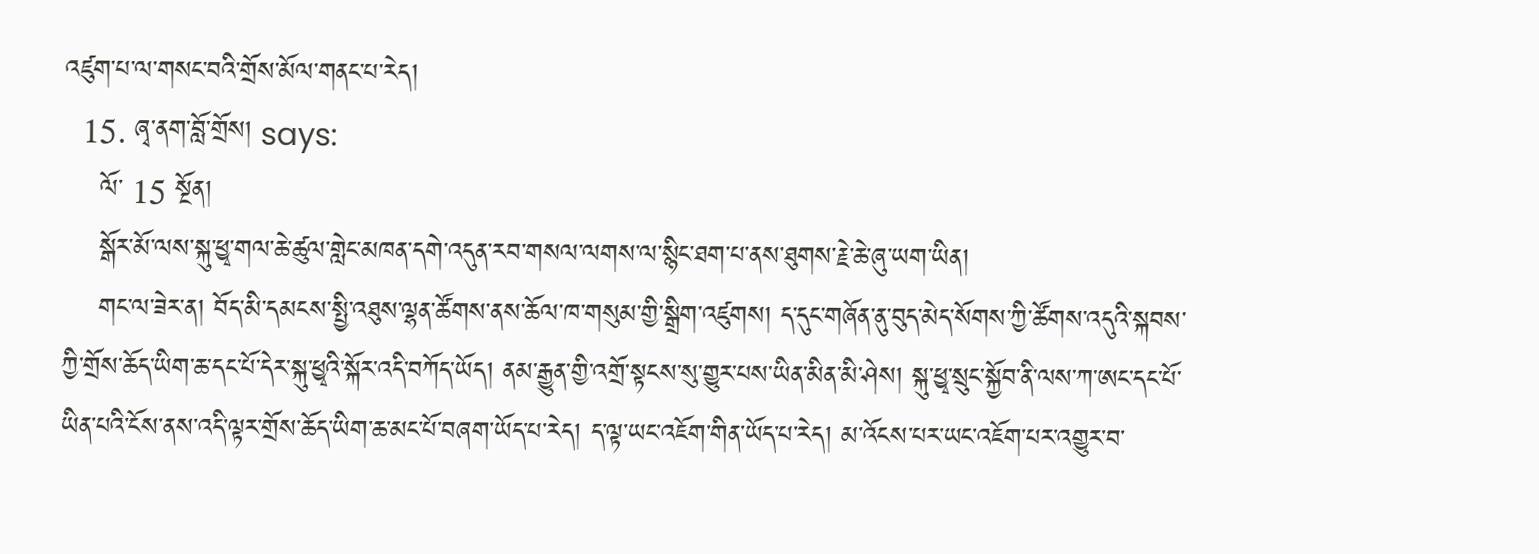འཛུག་པ་ལ་གསང་བའི་གྲོས་མོལ་གནང་པ་རེད།
  15. ཞྭ་ནག་བློ་གྲོས། says:
    ལོ་ 15 སྔོན།
    སྒོར་མོ་ལས་སྐུ་ཕྱྭ་གལ་ཆེ་ཚུལ་གླེང་མཁན་དགེ་འདུན་རབ་གསལ་ལགས་ལ་སྙིང་ཐག་པ་ནས་ཐུགས་རྗེ་ཆེ་ཞུ་ཡག་ཡིན།
    གང་ལ་ཟེར་ན། བོད་མི་དམངས་སྤྱི་འཐུས་ལྷན་ཚོགས་ནས་ཆོལ་ཁ་གསུམ་གྱི་སྒྲིག་འཛུགས། ད་དུང་གཞོན་ནུ་བུད་མེད་སོགས་ཀྱི་ཚོགས་འདུའི་སྐབས་ཀྱི་གྲོས་ཆོད་ཡིག་ཆ་དང་པོ་དེར་སྐུ་ཕྱྭའི་སྐོར་འདི་བཀོད་ཡོད། ནམ་རྒྱུན་གྱི་འགྲོ་སྟངས་སུ་གྱུར་པས་ཡིན་མིན་མི་ཤེས། སྐུ་ཕྱྭ་སྲུང་སྐྱོབ་ནི་ལས་ཀ་ཨང་དང་པོ་ཡིན་པའི་ངོས་ནས་འདི་ལྟར་གྲོས་ཆོད་ཡིག་ཆ་མང་པོ་བཞག་ཡོད་པ་རེད། ད་ལྟ་ཡང་འཇོག་གིན་ཡོད་པ་རེད། མ་འོངས་པར་ཡང་འཇོག་པར་འགྱུར་བ་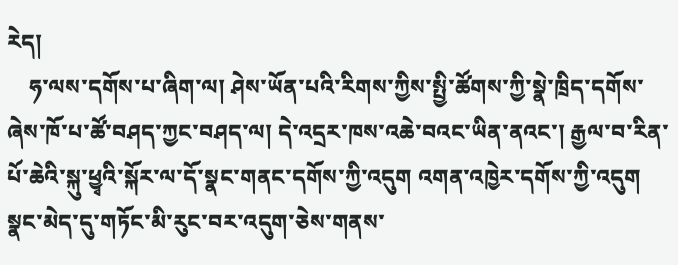རེད།
    ཧ་ལས་དགོས་པ་ཞིག་ལ། ཤེས་ཡོན་པའི་རིགས་ཀྱིས་སྤྱི་ཚོགས་ཀྱི་སྣེ་ཁྲིད་དགོས་ཞེས་ཁོ་པ་ཚོ་བཤད་ཀྱང་བཤད་ལ། དེ་འདྲར་ཁས་འཆེ་བའང་ཡིན་ནའང་། རྒྱལ་བ་རིན་པོ་ཆེའི་སྐུ་ཕྱྭའི་སྐོར་ལ་དོ་སྣང་གནང་དགོས་ཀྱི་འདུག འགན་འཁྱེར་དགོས་ཀྱི་འདུག སྣང་མེད་དུ་གཏོང་མི་རུང་བར་འདུག་ཅེས་གནས་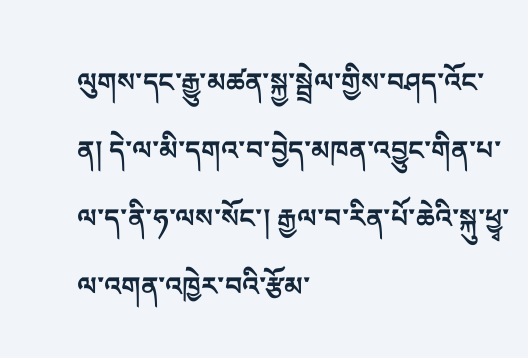ལུགས་དང་རྒྱུ་མཚན་སྐྱ་སྦྲེལ་གྱིས་བཤད་འོང་ན། དེ་ལ་མི་དགའ་བ་བྱེད་མཁན་འབྱུང་གིན་པ་ལ་ད་ནི་ཧ་ལས་སོང་། རྒྱལ་བ་རིན་པོ་ཆེའི་སྐུ་ཕྱྭ་ལ་འགན་འཁྱེར་བའི་རྩོམ་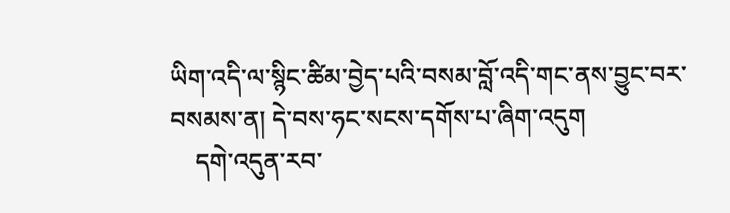ཡིག་འདི་ལ་སྙིང་ཚིམ་བྱེད་པའི་བསམ་བློ་འདི་གང་ནས་བྱུང་བར་བསམས་ན། དེ་བས་ཧང་སངས་དགོས་པ་ཞིག་འདུག
    དགེ་འདུན་རབ་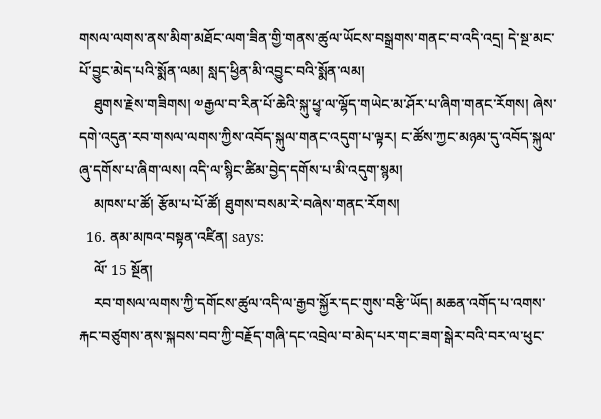གསལ་ལགས་ནས་མིག་མཐོང་ལག་ཟིན་གྱི་གནས་ཚུལ་ཡོངས་བསྒྲགས་གནང་བ་འདི་འདྲ། དེ་སྔ་མང་པོ་བྱུང་མེད་པའི་སྨོན་ལམ། སླད་ཕྱིན་མི་འབྱུང་བའི་སྨོན་ལམ།
    ཐུགས་རྗེས་གཟིགས། ༧རྒྱལ་བ་རིན་པོ་ཆེའི་སྐུ་ཕྱྭ་ལ་ལྷོད་གཡེང་མ་ཤོར་པ་ཞིག་གནང་རོགས། ཞེས་དགེ་འདུན་རབ་གསལ་ལགས་ཀྱིས་འབོད་སྐུལ་གནང་འདུག་པ་ལྟར། ང་ཚོས་ཀྱང་མཉམ་དུ་འབོད་སྐུལ་ཞུ་དགོས་པ་ཞིག་ལས། འདི་ལ་སྙིང་ཚིམ་བྱེད་དགོས་པ་མི་འདུག་སྙམ།
    མཁས་པ་ཚོ། རྩོམ་པ་པོ་ཚོ། ཐུགས་བསམ་རེ་བཞེས་གནང་རོགས།
  16. ནམ་མཁའ་བསྟན་འཛིན། says:
    ལོ་ 15 སྔོན།
    རབ་གསལ་ལགས་ཀྱི་དགོངས་ཚུལ་འདི་ལ་རྒྱབ་སྐྱོར་དང་གུས་བརྩི་ཡོད། མཆན་འགོད་པ་འགས་རྐང་བཙུགས་ནས་སྐབས་བབ་ཀྱི་བརྗོད་གཞི་དང་འབྲེལ་བ་མེད་པར་གང་ཟག་སྒེར་བའི་བར་ལ་ཕུང་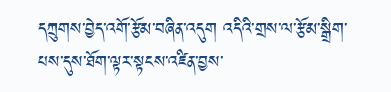དཀྲུགས་བྱེད་འགོ་རྩོམ་བཞིན་འདུག འདིའི་གྲས་ལ་རྩོམ་སྒྲིག་པས་དུས་ཐོག་ལྟར་སྟངས་འཛིན་བྱས་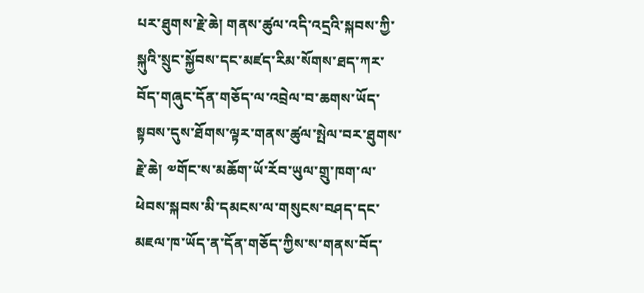པར་ཐུགས་རྗེ་ཆེ། གནས་ཚུལ་འདི་འདྲའི་སྐབས་ཀྱི་སྐུའི་སྲུང་སྐྱོབས་དང་མཛད་རིམ་སོགས་ཐད་ཀར་བོད་གཞུང་དོན་གཅོད་ལ་འབྲེལ་བ་ཆགས་ཡོད་སྟབས་དུས་ཐོགས་ལྟར་གནས་ཚུལ་སྤེལ་བར་ཐུགས་རྗེ་ཆེ། ༧གོང་ས་མཆོག་ཡོ་རོབ་ཡུལ་གྲུ་ཁག་ལ་ཕེབས་སྐབས་མི་དམངས་ལ་གསུངས་བཤད་དང་མཇལ་ཁ་ཡོད་ན་དོན་གཅོད་ཀྱིས་ས་གནས་བོད་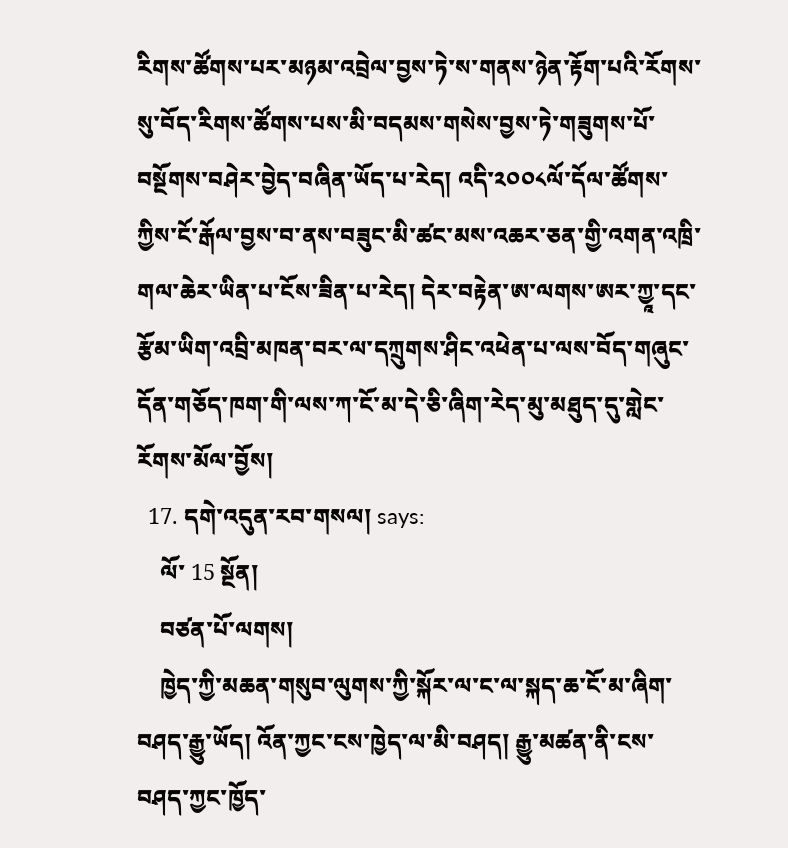རིགས་ཚོགས་པར་མཉམ་འབྲེལ་བྱས་ཏེ་ས་གནས་ཉེན་རྟོག་པའི་རོགས་སུ་བོད་རིགས་ཚོགས་པས་མི་བདམས་གསེས་བྱས་ཏེ་གཟུགས་པོ་བསྔོགས་བཤེར་བྱེད་བཞིན་ཡོད་པ་རེད། འདི་༢༠༠༨ལོ་དོལ་ཚོགས་ཀྱིས་ངོ་རྒོལ་བྱས་བ་ནས་བཟུང་མི་ཚང་མས་འཆར་ཅན་གྱི་འགན་འཁྲི་གལ་ཆེར་ཡིན་པ་ངོས་ཟིན་པ་རེད། དེར་བརྟེན་ཨ་ལགས་ཨར་ཀྱཱ་དང་རྩོམ་ཡིག་འབྲི་མཁན་བར་ལ་དཀྲུགས་ཤིང་འཕེན་པ་ལས་བོད་གཞུང་དོན་གཅོད་ཁག་གི་ལས་ཀ་ངོ་མ་དེ་ཅི་ཞིག་རེད་མུ་མཐུད་དུ་གླེང་རོགས་མོལ་བྱོས།
  17. དགེ་འདུན་རབ་གསལ། says:
    ལོ་ 15 སྔོན།
    བཙན་པོ་ལགས།
    ཁྱེད་ཀྱི་མཆན་གསུབ་ལུགས་ཀྱི་སྐོར་ལ་ང་ལ་སྐད་ཆ་ངོ་མ་ཞིག་བཤད་རྒྱུ་ཡོད། འོན་ཀྱང་ངས་ཁྱེད་ལ་མི་བཤད། རྒྱུ་མཚན་ནི་ངས་བཤད་ཀྱང་ཁྱོད་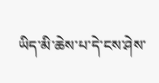ཡིད་མི་ཆེས་པ་དེ་ངས་ཤེས་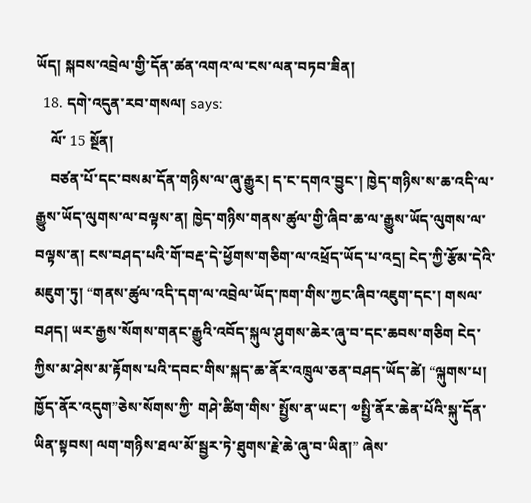ཡོད། སྐབས་འབྲེལ་གྱི་དོན་ཚན་འགའ་ལ་ངས་ལན་བཏབ་ཟིན།
  18. དགེ་འདུན་རབ་གསལ། says:
    ལོ་ 15 སྔོན།
    བཙན་པོ་དང་བསམ་དོན་གཉིས་ལ་ཞུ་རྒྱུར། ད་ང་དགའ་བྱུང་། ཁྱེད་གཉིས་ས་ཆ་འདི་ལ་རྒྱུས་ཡོད་ལུགས་ལ་བལྟས་ན། ཁྱེད་གཉིས་གནས་ཚུལ་གྱི་ཞིབ་ཆ་ལ་རྒྱུས་ཡོད་ལུགས་ལ་བལྟས་ན། ངས་བཤད་པའི་གོ་བརྡ་དེ་ཕྱོགས་གཅིག་ལ་འཕྲོད་ཡོད་པ་འདྲ། ངེད་ཀྱི་རྩོམ་དེའི་མཇུག་ཏུ། “གནས་ཚུལ་འདི་དག་ལ་འབྲེལ་ཡོད་ཁག་གིས་ཀྱང་ཞིབ་འཇུག་དང་། གསལ་བཤད། ཡར་རྒྱས་སོགས་གནང་རྒྱུའི་འབོད་སྐུལ་ཤུགས་ཆེར་ཞུ་བ་དང་ཆབས་གཅིག ངེད་ཀྱིས་མ་ཤེས་མ་རྟོགས་པའི་དབང་གིས་སྐད་ཆ་ནོར་འཁྲུལ་ཅན་བཤད་ཡོད་ཚེ། “ལྐུགས་པ། ཁྱོད་ནོར་འདུག”ཅེས་སོགས་ཀྱི་ གཤེ་ཚིག་གིས་ སྤྱོས་ན་ཡང་། ༧སྤྱི་ནོར་ཆེན་པོའི་སྐུ་དོན་ཡིན་སྟབས། ལག་གཉིས་ཐལ་མོ་སྦྱར་ཏེ་ཐུགས་རྗེ་ཆེ་ཞུ་བ་ཡིན།” ཞེས་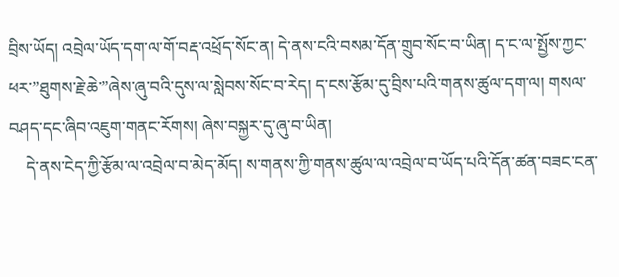བྲིས་ཡོད། འབྲེལ་ཡོད་དག་ལ་གོ་བརྡ་འཕྲོད་སོང་ན། དེ་ནས་ངའི་བསམ་དོན་གྲུབ་སོང་བ་ཡིན། ད་ང་ལ་སྤྱོས་ཀྱང་ཕར་”ཐུགས་རྗེ་ཆེ་”ཞེས་ཞུ་བའི་དུས་ལ་སླེབས་སོང་བ་རེད། ད་ངས་རྩོམ་དུ་བྲིས་པའི་གནས་ཚུལ་དག་ལ། གསལ་བཤད་དང་ཞིབ་འཇུག་གནང་རོགས། ཞེས་བསྐྱར་དུ་ཞུ་བ་ཡིན།
    དེ་ནས་ངེད་ཀྱི་རྩོམ་ལ་འབྲེལ་བ་མེད་མོད། ས་གནས་ཀྱི་གནས་ཚུལ་ལ་འབྲེལ་བ་ཡོད་པའི་དོན་ཚན་བཟང་ངན་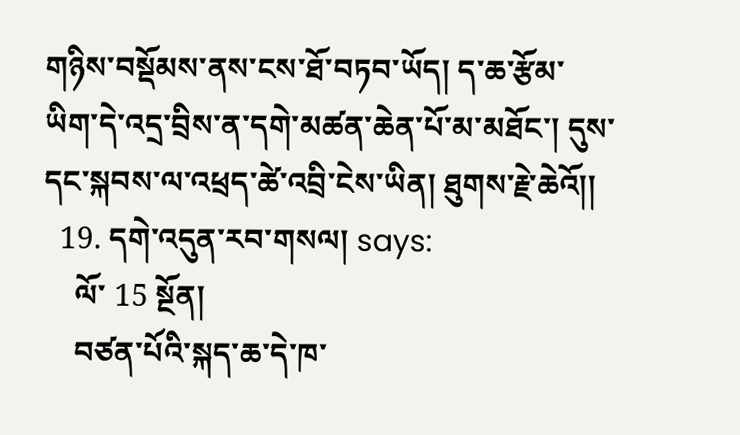གཉིས་བསྡོམས་ནས་ངས་ཐོ་བཏབ་ཡོད། ད་ཆ་རྩོམ་ཡིག་དེ་འདྲ་བྲིས་ན་དགེ་མཚན་ཆེན་པོ་མ་མཐོང་། དུས་དང་སྐབས་ལ་འཕྲད་ཚེ་འབྲི་ངེས་ཡིན། ཐུགས་རྗེ་ཆེའོ།།
  19. དགེ་འདུན་རབ་གསལ། says:
    ལོ་ 15 སྔོན།
    བཙན་པོའི་སྐད་ཆ་དེ་ཁ་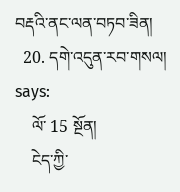བརྡའི་ནང་ལན་བཏབ་ཟིན།
  20. དགེ་འདུན་རབ་གསལ། says:
    ལོ་ 15 སྔོན།
    ངེད་ཀྱི་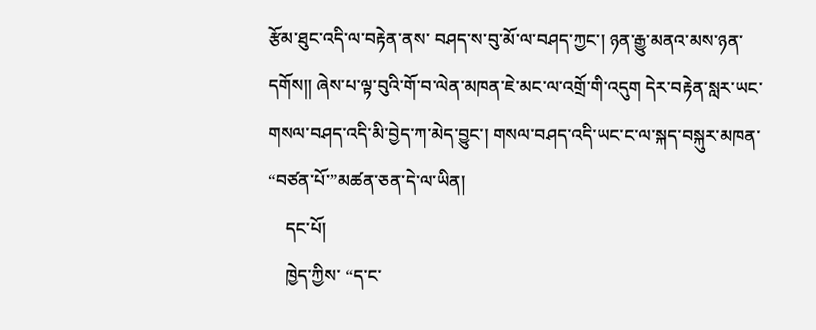རྩོམ་ཐུང་འདི་ལ་བརྟེན་ནས་ བཤད་ས་བུ་མོ་ལ་བཤད་ཀྱང་། ཉན་རྒྱུ་མནའ་མས་ཉན་དགོས།། ཞེས་པ་ལྟ་བུའི་གོ་བ་ལེན་མཁན་ཇེ་མང་ལ་འགྲོ་གི་འདུག དེར་བརྟེན་སླར་ཡང་གསལ་བཤད་འདི་མི་བྱེད་ཀ་མེད་བྱུང་། གསལ་བཤད་འདི་ཡང་ང་ལ་སྐད་བསྐུར་མཁན་ “བཙན་པོ་”མཚན་ཅན་དེ་ལ་ཡིན།
    དང་པོ།
    ཁྱེད་ཀྱིས་ “ད་ང་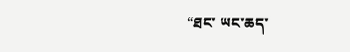“ཐང་ ཡང་ཆད་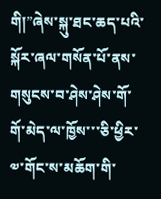གི།”ཞེས་སྐུ་ཐང་ཆད་པའི་ སྐོར་ཞལ་གསོན་པོ་ནས་གསུངས་བ་ཤེས་ཤེས་གོ་གོ་མེད་ལ་ཁྱོས་་་ཅི་ཕྱིར་༧་གོང་ས་མཆོག་གི་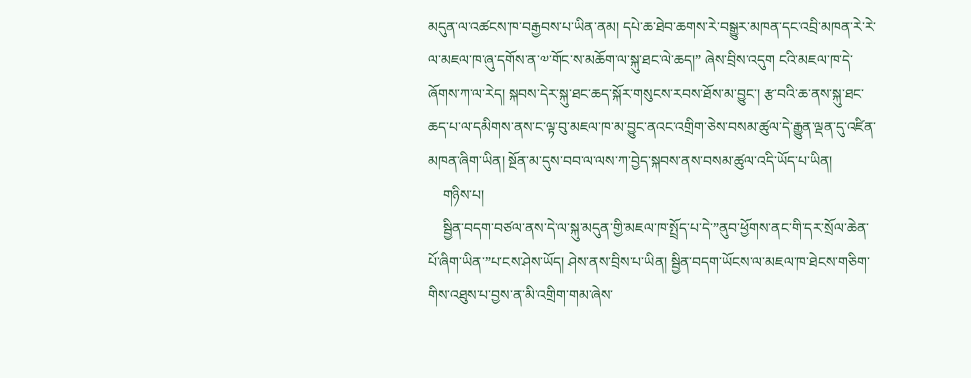མདུན་ལ་འཚངས་ཁ་བརྒྱབས་པ་ཡིན་ནམ། དཔེ་ཆ་ཐེབ་ཆགས་རེ་བསྒྱུར་མཁན་དང་འབྲི་མཁན་རེ་རེ་ལ་མཇལ་ཁ་ཞུ་དགོས་ན་༧་གོང་ས་མཆོག་ལ་སྐུ་ཐང་ལེ་ཆད།” ཞེས་བྲིས་འདུག ངའི་མཇལ་ཁ་དེ་ཞོགས་ཀ་ལ་རེད། སྐབས་དེར་སྐུ་ཐང་ཆད་སྐོར་གསུངས་རབས་ཐོས་མ་བྱུང་། རྩ་བའི་ཆ་ནས་སྐུ་ཐང་ཆད་པ་ལ་དམིགས་ནས་ང་ལྟ་བུ་མཇལ་ཁ་མ་བྱུང་ནའང་འགྲིག་ཅེས་བསམ་ཚུལ་དེ་རྒྱུན་ལྡན་དུ་འཛིན་མཁན་ཞིག་ཡིན། སྔོན་མ་དུས་བབ་ལ་ལས་ཀ་བྱེད་སྐབས་ནས་བསམ་ཚུལ་འདི་ཡོད་པ་ཡིན།
    གཉིས་པ།
    སྦྱིན་བདག་བཙལ་ནས་དེ་ལ་སྐུ་མདུན་གྱི་མཇལ་ཁ་སྤྲོད་པ་དེ་”ནུབ་ཕྱོགས་ནང་གི་དར་སྲོལ་ཆེན་པོ་ཞིག་ཡིན་”པ་ངས་ཤེས་ཡོད། ཤེས་ནས་བྲིས་པ་ཡིན། སྦྱིན་བདག་ཡོངས་ལ་མཇལ་ཁ་ཐེངས་གཅིག་གིས་འཐུས་པ་བྱས་ན་མི་འགྲིག་གམ་ཞེས་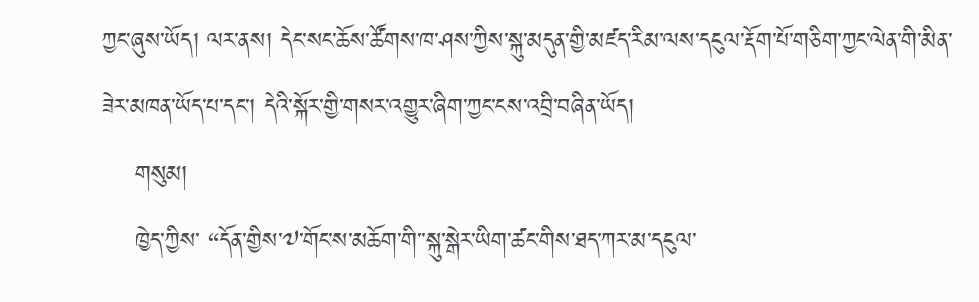ཀྱང་ཞུས་ཡོད། ལར་ནས། དེང་སང་ཆོས་ཚོགས་ཁ་ཤས་ཀྱིས་སྐུ་མདུན་གྱི་མཛད་རིམ་ལས་དངུལ་རྡོག་པོ་གཅིག་ཀྱང་ལེན་གི་མིན་ཟེར་མཁན་ཡོད་པ་དང་། དེའི་སྐོར་གྱི་གསར་འགྱུར་ཞིག་ཀྱང་ངས་འབྲི་བཞིན་ཡོད།
    གསུམ།
    ཁྱེད་ཀྱིས་ “དོན་གྱིས་༧་གོང་ས་མཆོག་གི་་སྐུ་སྒེར་ཡིག་ཚང་གིས་ཐད་ཀར་མ་དངུལ་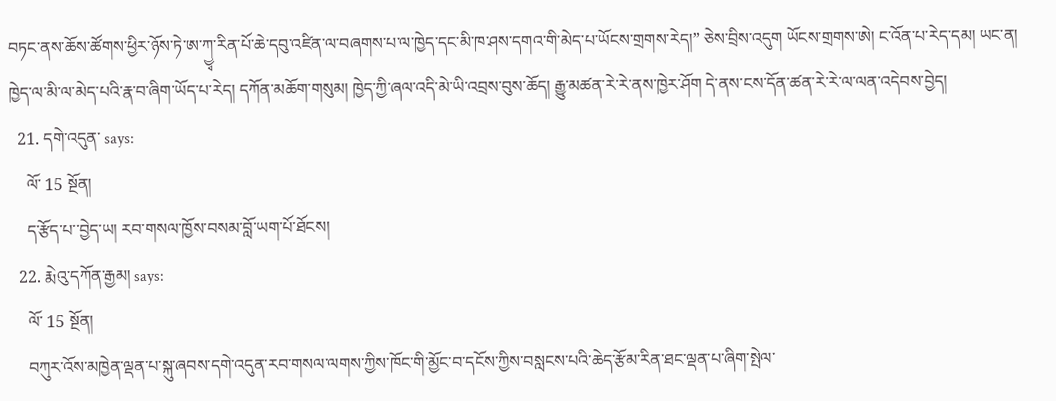བཏང་ནས་ཆོས་ཚོགས་ཕྱིར་ཉོས་ཏེ་ཨ་ཀྱྭ་རིན་པོ་ཆེ་དབུ་འཛིན་ལ་བཞགས་པ་ལ་ཁྱེད་དང་མི་ཁ་ཤས་དགའ་གི་མེད་པ་ཡོངས་གྲགས་རེད།” ཅེས་བྲིས་འདུག ཡོངས་གྲགས་ཨེ། ང་འོན་པ་རེད་དམ། ཡང་ན། ཁྱེད་ལ་མི་ལ་མེད་པའི་རྣ་བ་ཞིག་ཡོད་པ་རེད། དཀོན་མཆོག་གསུམ། ཁྱེད་ཀྱི་ཞལ་འདི་མེ་ཡི་འབྲས་བུས་ཆོད། རྒྱུ་མཚན་རེ་རེ་ནས་ཁྱེར་ཤོག དེ་ནས་ངས་དོན་ཚན་རེ་རེ་ལ་ལན་འདེབས་བྱེད།
  21. དགེ་འདུན་ says:
    ལོ་ 15 སྔོན།
    ད་རྩོད་པ་་བྱེད་ཡ། རབ་གསལ་ཁྱོས་བསམ་བློ་ཡག་པོ་ཐོངས།
  22. རྨེའུ་དཀོན་རྒྱམ། says:
    ལོ་ 15 སྔོན།
    བཀུར་འོས་མཁྱེན་ལྡན་པ་སྐུ་ཞབས་དགེ་འདུན་རབ་གསལ་ལགས་ཀྱིས་ཁོང་གི་མྱོང་བ་དངོས་ཀྱིས་བསླངས་པའི་ཆེད་རྩོམ་རིན་ཐང་ལྡན་པ་ཞིག་སྤེལ་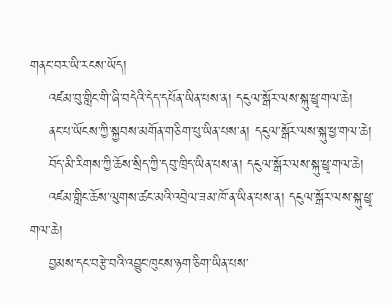གནང་བར་ཡི་རངས་ཡོད།
    འཛམ་བུ་གླིང་གི་ཞི་བདེའི་དེད་དཔོན་ཡིན་པས་ན། དངུལ་སྒོར་ལས་སྐུ་ཕྱྭ་གལ་ཆེ།
    ནང་པ་ཡོངས་ཀྱི་སྐྱབས་མགོན་གཅིག་པུ་ཡིན་པས་ན། དངུལ་སྒོར་ལས་སྐུ་ཕྱ་གལ་ཆེ།
    བོད་མི་རིགས་ཀྱི་ཆོས་སྲིད་ཀྱི་དབུ་ཁྲིད་ཡིན་པས་ན། དངུལ་སྒོར་ལས་སྐུ་ཕྱྭ་གལ་ཆེ།
    འཛམ་གླིང་ཆོས་ལུགས་ཚང་མའི་འབྲེལ་ཟམ་ཁོ་ན་ཡིན་པས་ན། དངུལ་སྒོར་ལས་སྐུ་ཕྱྭ་གལ་ཆེ།
    བྱམས་དང་བརྩེ་བའི་འབྱུང་ཁུངས་ཉག་ཅིག་ཡིན་པས་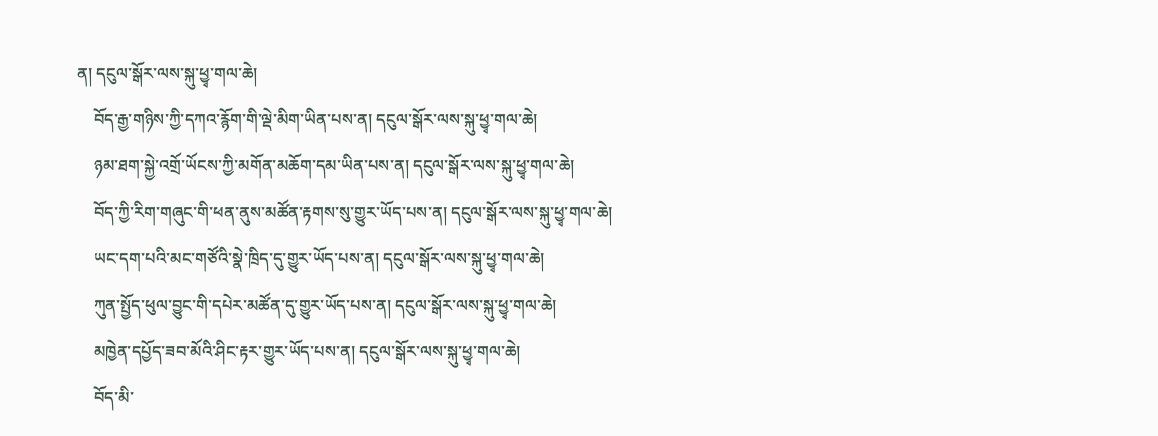ན། དངུལ་སྒོར་ལས་སྐུ་ཕྱྭ་གལ་ཆེ།
    བོད་རྒྱ་གཉིས་ཀྱི་དཀའ་རྙོག་གི་ལྡེ་མིག་ཡིན་པས་ན། དངུལ་སྒོར་ལས་སྐུ་ཕྱྭ་གལ་ཆེ།
    ཉམ་ཐག་སྐྱེ་འགྲོ་ཡོངས་ཀྱི་མགོན་མཆོག་དམ་ཡིན་པས་ན། དངུལ་སྒོར་ལས་སྐུ་ཕྱྭ་གལ་ཆེ།
    བོད་ཀྱི་རིག་གཞུང་གི་ཕན་ནུས་མཚོན་རྟགས་སུ་གྱུར་ཡོད་པས་ན། དངུལ་སྒོར་ལས་སྐུ་ཕྱྭ་གལ་ཆེ།
    ཡང་དག་པའི་མང་གཙོའི་སྣེ་ཁྲིད་དུ་གྱུར་ཡོད་པས་ན། དངུལ་སྒོར་ལས་སྐུ་ཕྱྭ་གལ་ཆེ།
    ཀུན་སྤྱོད་ཕུལ་བྱུང་གི་དཔེར་མཚོན་དུ་གྱུར་ཡོད་པས་ན། དངུལ་སྒོར་ལས་སྐུ་ཕྱྭ་གལ་ཆེ།
    མཁྱེན་དཔྱོད་ཟབ་མོའི་ཤིང་རྟར་གྱུར་ཡོད་པས་ན། དངུལ་སྒོར་ལས་སྐུ་ཕྱྭ་གལ་ཆེ།
    བོད་མི་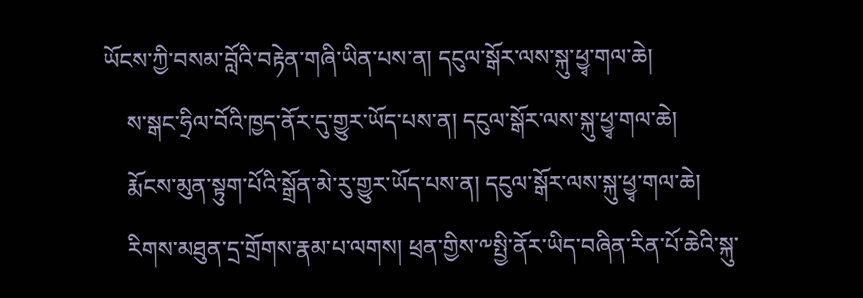ཡོངས་ཀྱི་བསམ་བློའི་བརྟེན་གཞི་ཡིན་པས་ན། དངུལ་སྒོར་ལས་སྐུ་ཕྱྭ་གལ་ཆེ།
    ས་སྒང་ཧྲིལ་བོའི་ཁྱད་ནོར་དུ་གྱུར་ཡོད་པས་ན། དངུལ་སྒོར་ལས་སྐུ་ཕྱྭ་གལ་ཆེ།
    རྨོངས་མུན་སྟུག་པོའི་སྒྲོན་མེ་རུ་གྱུར་ཡོད་པས་ན། དངུལ་སྒོར་ལས་སྐུ་ཕྱྭ་གལ་ཆེ།
    རིགས་མཐུན་དྲ་གྲོགས་རྣམ་པ་ལགས། ཕྲན་གྱིས་༸སྤྱི་ནོར་ཡིད་བཞིན་རིན་པོ་ཆེའི་སྐུ་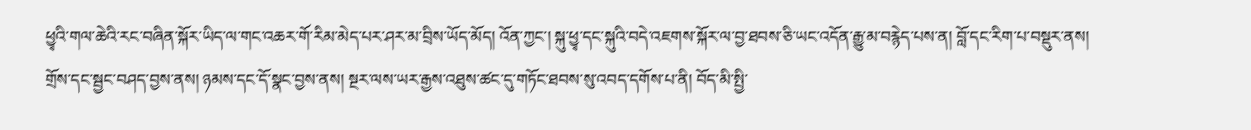ཕྱྭའི་གལ་ཆེའི་རང་བཞིན་སྐོར་ཡིད་ལ་གང་འཆར་གོ་རིམ་མེད་པར་ཤར་མ་བྲིས་ཡོད་མོད། འོན་ཀྱང་། སྐུ་ཕྱྭ་དང་སྐུའི་བདེ་འཇགས་སྐོར་ལ་བྱ་ཐབས་ཅི་ཡང་འདོན་རྒྱུ་མ་བརྙེད་པས་ན། བློ་དང་རིག་པ་བསྡུར་ནས། གྲོས་དང་སྦྱང་བཤད་བྱས་ནས། ཉམས་དང་དོ་སྣང་བྱས་ནས། སྔར་ལས་ཡར་རྒྱས་འཐུས་ཚང་དུ་གཏོང་ཐབས་སུ་འབད་དགོས་པ་ནི། བོད་མི་སྤྱི་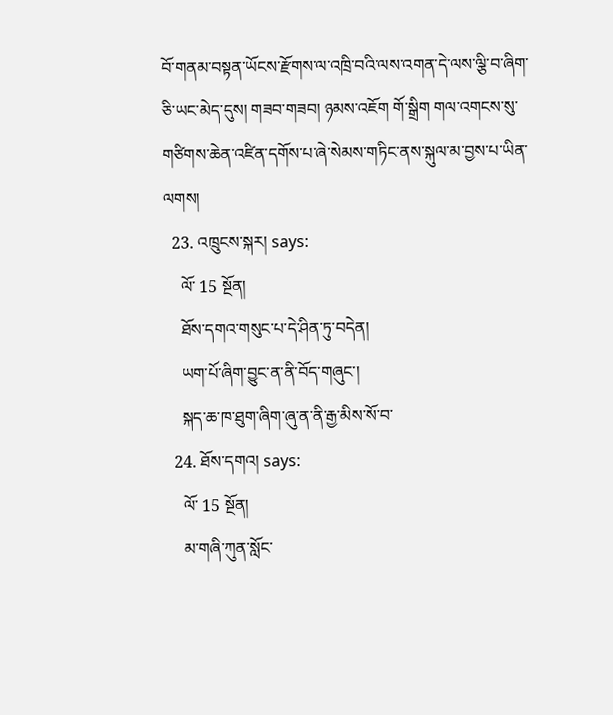བོ་གནམ་བསྟན་ཡོངས་རྫོགས་ལ་འཁྲི་བའི་ལས་འགན་དེ་ལས་ལྕི་བ་ཞིག་ཅི་ཡང་མེད་དུས། གཟབ་གཟབ། ཉམས་འཇོག གོ་སྒྲིག གལ་འགངས་སུ་གཙིགས་ཆེན་འཛིན་དགོས་པ་ཞེ་སེམས་གཏིང་ནས་སྐུལ་མ་བྱས་པ་ཡིན་ལགས།
  23. འཁྲུངས་སྐར། says:
    ལོ་ 15 སྔོན།
    ཐོས་དགའ་གསུང་པ་དེ་ཤིན་ཏུ་བདེན།
    ཡག་པོ་ཞིག་བྱུང་ན་ནི་བོད་གཞུང་།
    སྐད་ཆ་ཁ་ཐུག་ཞིག་ཞུ་ན་ནི་རྒྱ་མིས་སོ་བ་
  24. ཐོས་དགའ། says:
    ལོ་ 15 སྔོན།
    མ་གཞི་ཀུན་སློང་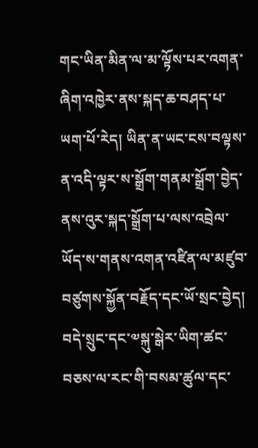གང་ཡིན་མིན་ལ་མ་ལྟོས་པར་འགན་ཞིག་འཁྱེར་ནས་སྐད་ཆ་བཤད་པ་ཡག་པོ་རེད། ཡིན་ན་ཡང་ངས་བལྟས་ན་འདི་ལྟར་ས་སྒྲོག་གནམ་སྒྲོག་བྱེད་ནས་འུར་སྐད་སྒྲོག་པ་ལས་འབྲེལ་ཡོད་ས་གནས་འགན་འཛིན་ལ་མཛུབ་བཙུགས་སྐྱོན་བརྗོད་དང་ཡོ་སྲང་བྱེད། བདེ་སྲུང་དང་༧སྐུ་སྒེར་ཡིག་ཚང་བཅས་ལ་རང་གི་བསམ་ཚུལ་དང་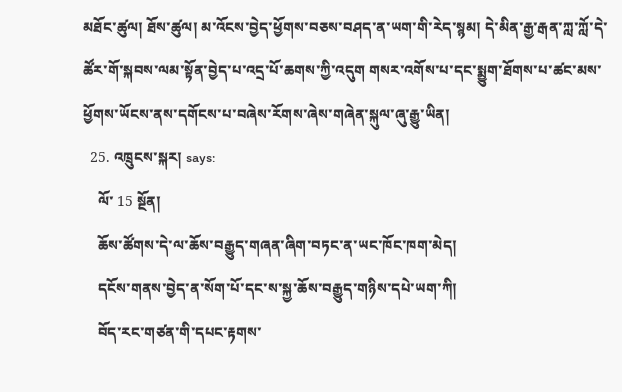མཐོང་ཚུལ། ཐོས་ཚུལ། མ་འོངས་བྱེད་ཕྱོགས་བཅས་བཤད་ན་ཡག་གི་རེད་སྙམ། དེ་མིན་རྒྱ་རྒན་ཀླ་ཀློ་དེ་ཚོར་གོ་སྐབས་ལམ་སྟོན་བྱེད་པ་འདྲ་པོ་ཆགས་ཀྱི་འདུག གསར་འགོས་པ་དང་སྨྱུག་ཐོགས་པ་ཚང་མས་ཕྱོགས་ཡོངས་ནས་དགོངས་པ་བཞེས་རོགས་ཞེས་གཞེན་སྐུལ་ཞུ་རྒྱུ་ཡིན།
  25. འཁྲུངས་སྐར། says:
    ལོ་ 15 སྔོན།
    ཆོས་ཚོགས་དེ་ལ་ཆོས་བརྒྱུད་གཞན་ཞིག་བཏང་ན་ཡང་ཁོང་ཁག་མེད།
    དངོས་གནས་བྱེད་ན་སོག་པོ་དང་ས་སྐྱ་ཆོས་བརྒྱུད་གཉིས་དཔེ་ཡག་ཀི།
    བོད་རང་གཙན་གི་དཔང་རྟགས་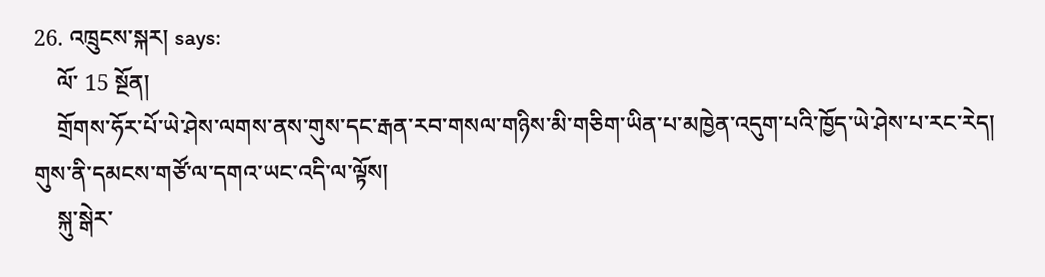26. འཁྲུངས་སྐར། says:
    ལོ་ 15 སྔོན།
    གྲོགས་ཧོར་པོ་ཡེ་ཤེས་ལགས་ནས་གུས་དང་རྒན་རབ་གསལ་གཉིས་མི་གཅིག་ཡིན་པ་མཁྱེན་འདུག་པའི་ཁྱོད་ཡེ་ཤེས་པ་རང་རེད། གུས་ནི་དམངས་གཙོ་ལ་དགའ་ཡང་འདི་ལ་ལྟོས།
    སྐུ་སྒེར་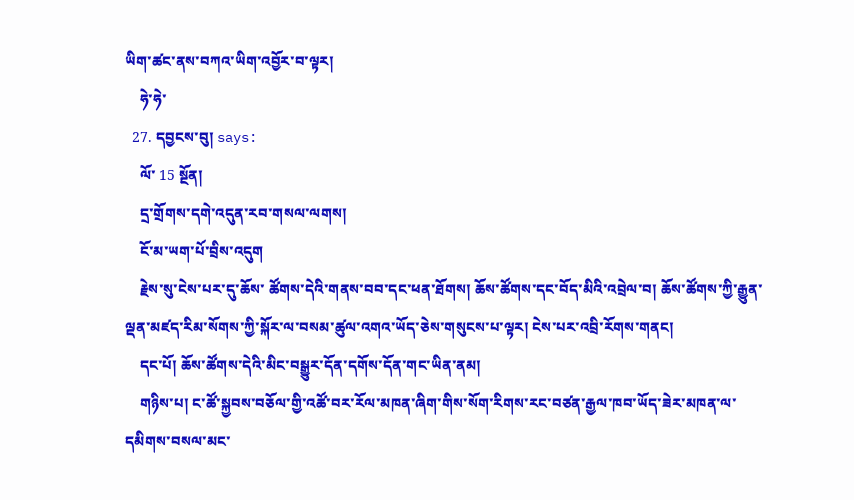ཡིག་ཚང་ནས་བཀའ་ཡིག་འབྱོར་བ་ལྟར།
    ཧེ་ཧེ་
  27. དབྱངས་བུ། says:
    ལོ་ 15 སྔོན།
    དྲ་གྲོགས་དགེ་འདུན་རབ་གསལ་ལགས།
    ངོ་མ་ཡག་པོ་བྲིས་འདུག
    རྗེས་སུ་ངེས་པར་དུ་ཆོས་ ཚོགས་དེའི་གནས་བབ་དང་ཕན་ཐོགས། ཆོས་ཚོགས་དང་བོད་མིའི་འབྲེལ་བ། ཆོས་ཚོགས་ཀྱི་རྒྱུན་ལྡན་མཛད་རིམ་སོགས་ཀྱི་སྐོར་ལ་བསམ་ཚུལ་འགའ་ཡོད་ཅེས་གསུངས་པ་ལྟར། ངེས་པར་འབྲི་རོགས་གནང།
    དང་པོ། ཆོས་ཚོགས་དེའི་མིང་བསྒྱུར་དོན་དགོས་དོན་གང་ཡིན་ནམ།
    གཉིས་པ། ང་ཚོ་སྐྱབས་བཅོལ་གྱི་འཚོ་བར་རོལ་མཁན་ཞིག་གིས་སོག་རིགས་རང་བཙན་རྒྱལ་ཁབ་ཡོད་ཟེར་མཁན་ལ་དམིགས་བསལ་མང་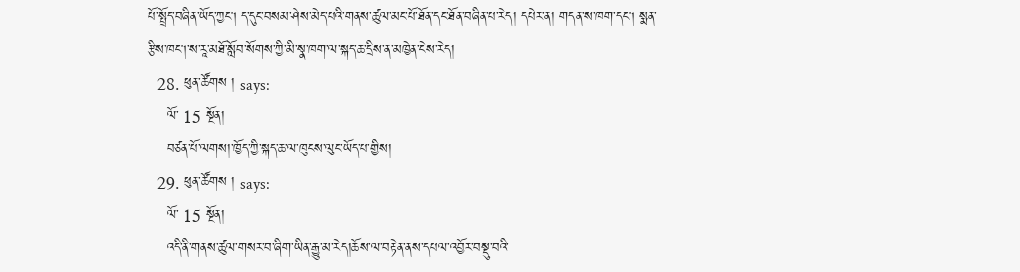པོ་སྤྲོད་བཞིན་ཡོད་ཀྱང། ད་དུང་བསམ་ཤེས་མེད་པའི་གནས་ཚུལ་མང་པོ་ཐོན་དང་ཐོན་བཞིན་པ་རེད། དཔེར་ན། གདན་ས་ཁག་དང། སྨན་རྩིས་ཁང།་ས་རཱ་མཐོ་སློབ་སོགས་ཀྱི་མི་སྣ་ཁག་ལ་སྐད་ཆ་དྲིས་ན་མཁྱེན་ངེས་རེད།
  28. ཕུན་ཚོགས ། says:
    ལོ་ 15 སྔོན།
    བཙན་པོ་ལགས།་ཁྱོད་ཀྱི་སྐད་ཆ་ལ་ཁུངས་ལུང་ཡོད་པ་གྱིས།
  29. ཕུན་ཚོགས ། says:
    ལོ་ 15 སྔོན།
    འདི་ནི་གནས་ཚུལ་གསར་བ་ཞིག་ཡིན་རྒྱུ་མ་རེད།ཆོས་ལ་བརྟེན་ནས་དཔལ་འབྱོར་བསྡུ་བའི་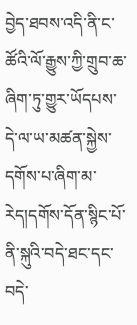བྱེད་ཐབས་འདི་ནི་ང་ཚོའི་ལོ་རྒྱུས་ཀྱི་གྲུབ་ཆ་ཞིག་ཏུ་གྱུར་ཡོདཔས་དེ་ལ་ཡ་མཚན་སྐྱེས་དགོས་པ་ཞིག་མ་རེད།དགོས་དོན་སྙིང་པོ་ནི་སྐུའི་བདེ་ཐང་དང་བདེ་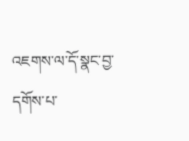འཇགས་ལ་དོ་སྣང་བྱ་དགོས་པ་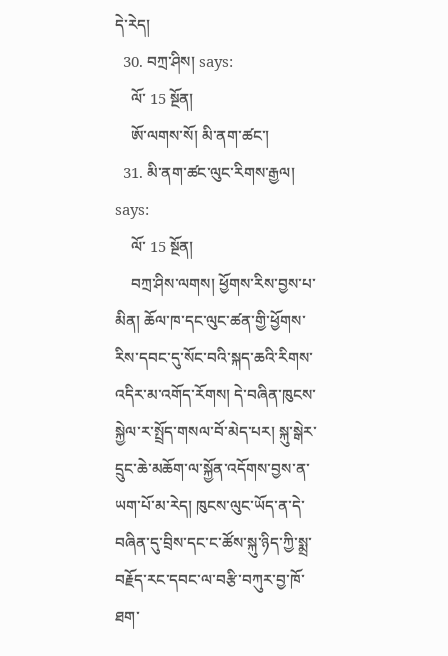དེ་རེད།
  30. བཀྲ་ཤིས། says:
    ལོ་ 15 སྔོན།
    ཨོ་ལགས་སོ། མི་ནག་ཚང་།
  31. མི་ནག་ཚང་ལུང་རིགས་རྒྱལ། says:
    ལོ་ 15 སྔོན།
    བཀྲ་ཤིས་ལགས། ཕྱོགས་རིས་བྱས་པ་མིན། ཆོལ་ཁ་དང་ལུང་ཚན་གྱི་ཕྱོགས་རིས་དབང་དུ་སོང་བའི་སྐད་ཆའི་རིགས་འདིར་མ་འགོད་རོགས། དེ་བཞིན་ཁུངས་སྐྱེལ་ར་སྤྲོད་གསལ་བོ་མེད་པར། སྐུ་སྒེར་དྲུང་ཆེ་མཆོག་ལ་སྐྱོན་འདོགས་བྱས་ན་ཡག་པོ་མ་རེད། ཁུངས་ལུང་ཡོད་ན་དེ་བཞིན་དུ་བྲིས་དང་ང་ཚོས་སྐུ་ཉིད་ཀྱི་སྨྲ་བརྗོད་རང་དབང་ལ་བརྩི་བཀུར་བྱ་ཁོ་ཐག་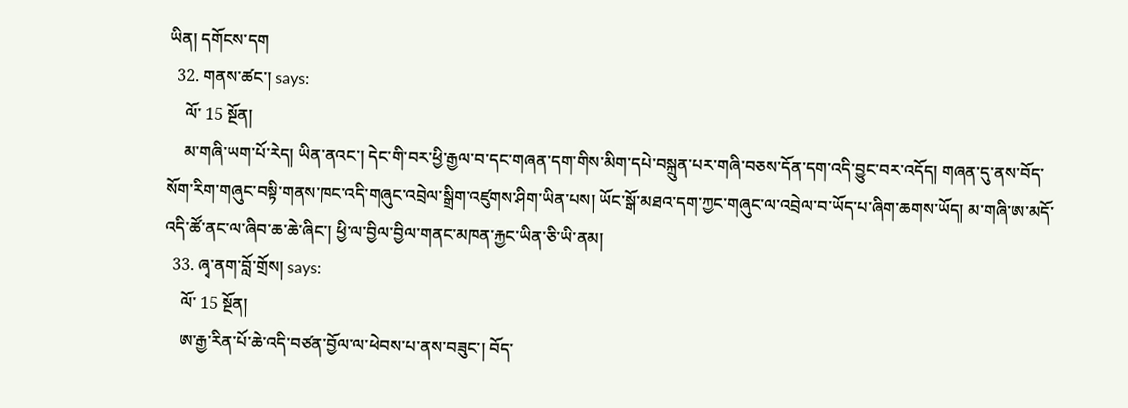ཡིན། དགོངས་དག
  32. གནས་ཚང་། says:
    ལོ་ 15 སྔོན།
    མ་གཞི་ཡག་པོ་རེད། ཡིན་ནའང་། དེང་གི་བར་ཕྱི་རྒྱལ་བ་དང་གཞན་དག་གིས་མིག་དཔེ་བསྐྲུན་པར་གཞི་བཅས་དོན་དག་འདི་བྱུང་བར་འདོད། གཞན་དུ་ནས་བོད་སོག་རིག་གཞུང་བསྟི་གནས་ཁང་འདི་གཞུང་འབྲེལ་སྒྲིག་འཛུགས་ཤིག་ཡིན་པས། ཡོང་སྒོ་མཐའ་དག་ཀྱང་གཞུང་ལ་འབྲེལ་བ་ཡོད་པ་ཞིག་ཆགས་ཡོད། མ་གཞི་ཨ་མདོ་འདི་ཚོ་ནང་ལ་ཞིབ་ཆ་ཆེ་ཞིང་། ཕྱི་ལ་བྱིལ་བྱིལ་གནང་མཁན་རྐྱང་ཡིན་ཅི་ཡི་ནམ།
  33. ཞྭ་ནག་བློ་གྲོས། says:
    ལོ་ 15 སྔོན།
    ཨ་རྒྱ་རིན་པོ་ཆེ་འདི་བཙན་བྱོལ་ལ་ཕེབས་པ་ནས་བཟུང་། བོད་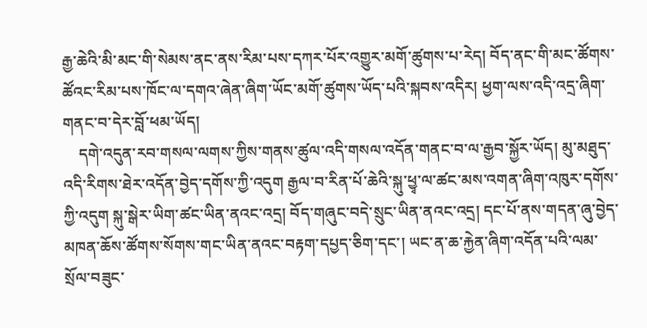རྒྱ་ཆེའི་མི་མང་གི་སེམས་ནང་ནས་རིམ་པས་དཀར་པོར་འགྱུར་མགོ་ཚུགས་པ་རེད། བོད་ནང་གི་མང་ཚོགས་ཚོའང་རིམ་པས་ཁོང་ལ་དགའ་ཞེན་ཞིག་ཡོང་མགོ་ཚུགས་ཡོད་པའི་སྐབས་འདིར། ཕྱག་ལས་འདི་འདྲ་ཞིག་གནང་བ་དེར་བློ་ཕམ་ཡོད།
    དགེ་འདུན་རབ་གསལ་ལགས་ཀྱིས་གནས་ཚུལ་འདི་གསལ་འདོན་གནང་བ་ལ་རྒྱབ་སྐྱོར་ཡོད། མུ་མཐུད་འདི་རིགས་ཐེར་འདོན་བྱེད་དགོས་ཀྱི་འདུག རྒྱལ་བ་རིན་པོ་ཆེའི་སྐུ་ཕྱྭ་ལ་ཚང་མས་འགན་ཞིག་འཁུར་དགོས་ཀྱི་འདུག སྐུ་སྒེར་ཡིག་ཚང་ཡིན་ནའང་འདྲ། བོད་གཞུང་བདེ་སྲུང་ཡིན་ནའང་འདྲ། དང་པོ་ནས་གདན་ཞུ་བྱེད་མཁན་ཆོས་ཚོགས་སོགས་གང་ཡིན་ནའང་བརྟག་དཔྱད་ཅིག་དང་། ཡང་ན་ཆ་རྐྱེན་ཞིག་འདོན་པའི་ལམ་སྲོལ་བཟུང་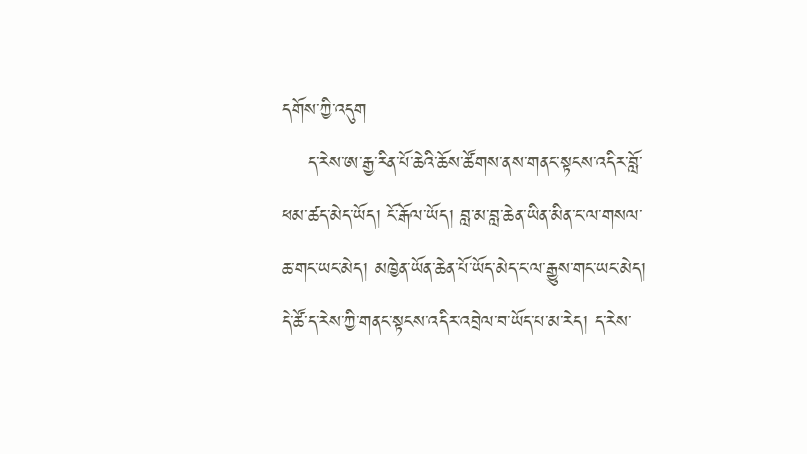དགོས་ཀྱི་འདུག
    ད་རེས་ཨ་རྒྱ་རིན་པོ་ཆེའི་ཆོས་ཚོགས་ནས་གནང་སྟངས་འདིར་བློ་ཕམ་ཚད་མེད་ཡོད། ངོ་རྒོལ་ཡོད། བླ་མ་བླ་ཆེན་ཡིན་མིན་ང་ལ་གསལ་ཆ་གང་ཡང་མེད། མཁྱེན་ཡོན་ཆེན་པོ་ཡོད་མེད་ང་ལ་རྒྱུས་གང་ཡང་མེད། དེ་ཚོ་ད་རེས་ཀྱི་གནང་སྟངས་འདིར་འབྲེལ་བ་ཡོད་པ་མ་རེད། ད་རེས་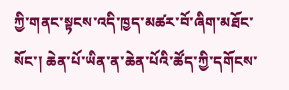ཀྱི་གནང་སྟངས་འདི་ཁྱད་མཚར་བོ་ཞིག་མཐོང་སོང་། ཆེན་པོ་ཡིན་ན་ཆེན་པོའི་ཚོད་ཀྱི་དགོངས་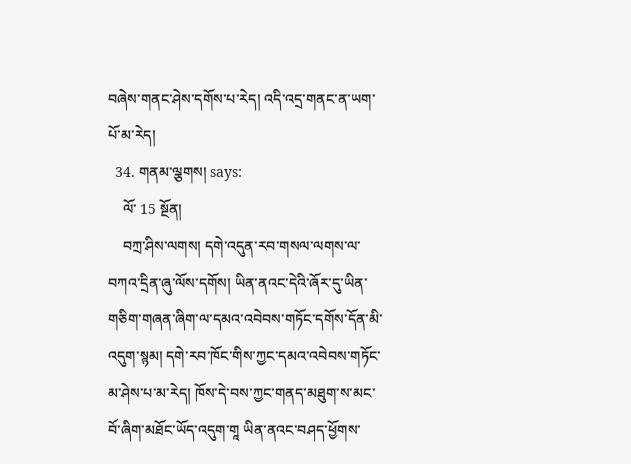བཞེས་གནང་ཤེས་དགོས་པ་རེད། འདི་འདྲ་གནང་ན་ཡག་པོ་མ་རེད།
  34. གནམ་ལྕགས། says:
    ལོ་ 15 སྔོན།
    བཀྲ་ཤིས་ལགས། དགེ་འདུན་རབ་གསལ་ལགས་ལ་བཀའ་དྲིན་ཞུ་ལོས་དགོས། ཡིན་ནའང་དེའི་ཞོར་དུ་ཡིན་གཅིག་གཞན་ཞིག་ལ་དམའ་འབེབས་གཏོང་དགོས་དོན་མི་འདུག་སྙམ། དགེ་རབ་ཁོང་གིས་ཀྱང་དམའ་འབེབས་གཏོང་མ་ཤེས་པ་མ་རེད། ཁོས་དེ་བས་ཀྱང་གནད་མཐུག་ས་མང་བོ་ཞིག་མཐོང་ཡོད་འདུག་གཱ ཡིན་ནའང་བཤད་ཕྱོགས་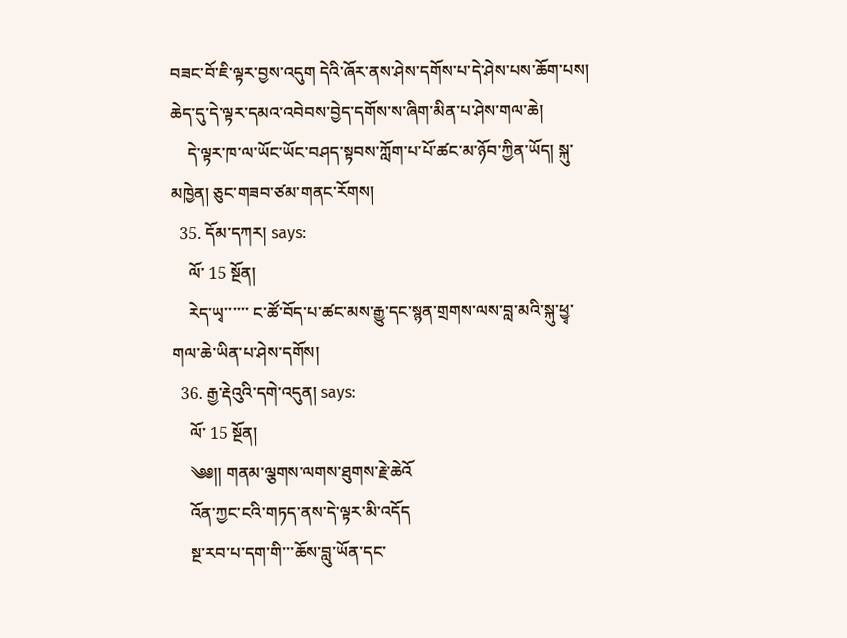བཟང་བོ་ཇི་ལྟར་བྱས་འདུག དེའི་ཞོར་ནས་ཤེས་དགོས་པ་དེ་ཤེས་པས་ཆོག་པས། ཆེད་དུ་དེ་ལྟར་དམའ་འབེབས་བྱེད་དགོས་ས་ཞིག་མིན་པ་ཤེས་གལ་ཆེ།
    དེ་ལྟར་ཁ་ལ་ཡོང་ཡོང་བཤད་སྟབས་ཀློག་པ་པོ་ཚང་མ་ཉོབ་ཀྱིན་ཡོད། སྐུ་མཁྱེན། ཅུང་གཟབ་ཙམ་གནང་རོགས།
  35. དོམ་དཀར། says:
    ལོ་ 15 སྔོན།
    རེད་ཡྭ་་་་་་ ང་ཚོ་བོད་པ་ཚང་མས་རྒྱུ་དང་སྙན་གྲགས་ལས་བླ་མའི་སྐུ་ཕྱྭ་གལ་ཆེ་ཡིན་པ་ཤེས་དགོས།
  36. རྒྱ་རྡེའུའི་དགེ་འདུན། says:
    ལོ་ 15 སྔོན།
    ༄༅།། གནམ་ལྕགས་ལགས་ཐུགས་རྗེ་ཆེའོ
    འོན་ཀྱང་ངའི་གཏད་ནས་དེ་ལྟར་མི་འདོད
    སྔ་རབ་པ་དག་གི་་་ཆོས་བླུ་ཡོན་དང་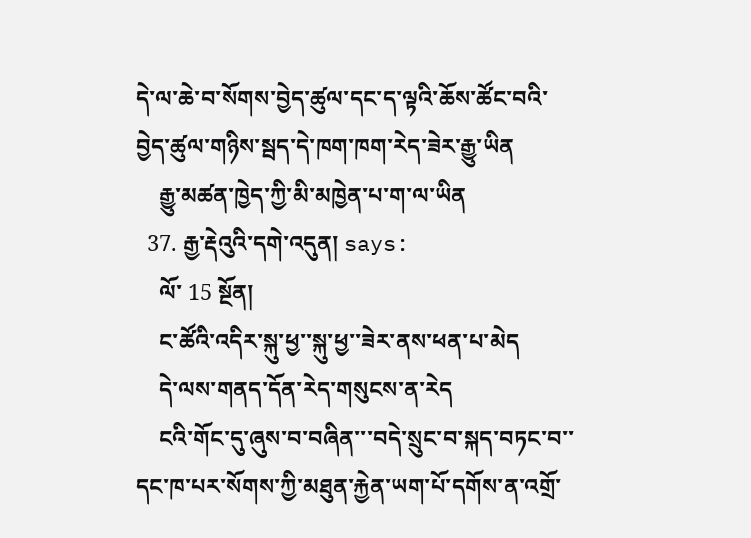དེ་ལ་ཆེ་བ་སོགས་བྱེད་ཚུལ་དང་ད་ལྟའི་ཆོས་ཚོང་བའི་བྱེད་ཚུལ་གཉིས་སྦད་དེ་ཁག་ཁག་རེད་ཟེར་རྒྱུ་ཡིན
    རྒྱུ་མཚན་ཁྱེད་ཀྱི་མི་མཁྱེན་པ་ག་ལ་ཡིན
  37. རྒྱ་རྡེའུའི་དགེ་འདུན། says:
    ལོ་ 15 སྔོན།
    ང་ཚོའི་འདིར་སྐུ་ཕྱ་་སྐུ་ཕྱ་་ཟེར་ནས་ཕན་པ་མེད
    དེ་ལས་གནད་དོན་རེད་གསུངས་ན་རེད
    ངའི་གོང་དུ་ཞུས་བ་བཞིན་་་བདེ་སྲུང་བ་སྐད་བཏང་བ་་དང་ཁ་པར་སོགས་ཀྱི་མཐུན་རྐྱེན་ཡག་པོ་དགོས་ན་འགྲོ་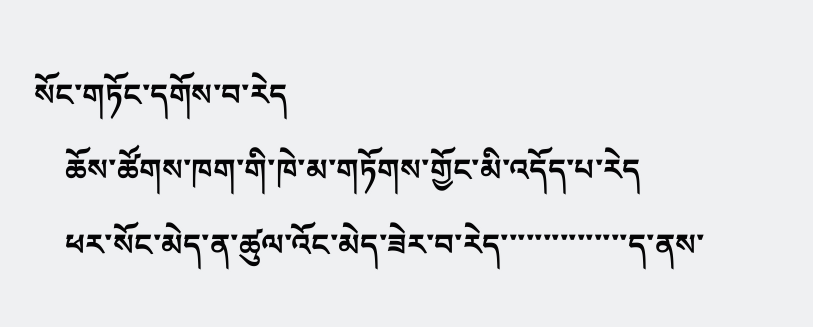སོང་གཏོང་དགོས་བ་རེད
    ཆོས་ཚོགས་ཁག་གི་ཁེ་མ་གཏོགས་གྱོང་མི་འདོད་པ་རེད
    ཕར་སོང་མེད་ན་ཚུལ་འོང་མེད་ཟེར་བ་རེད་་་་་་་་་་་་་་་ད་ནས་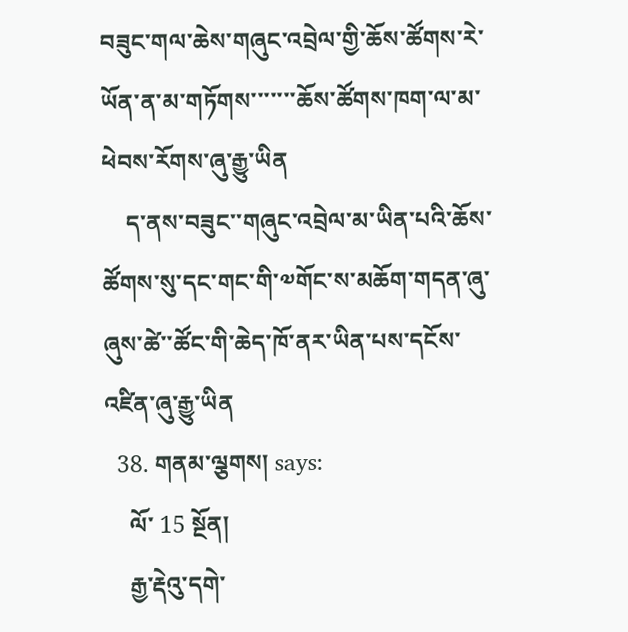བཟུང་གལ་ཆེས་གཞུང་འབྲེལ་གྱི་ཆོས་ཚོགས་རེ་ཡོན་ན་མ་གཏོགས་་་་་་་ཆོས་ཚོགས་ཁག་ལ་མ་ཕེབས་རོགས་ཞུ་རྒྱུ་ཡིན
    ད་ནས་བཟུང་་གཞུང་འབྲེལ་མ་ཡིན་པའི་ཆོས་ཚོགས་སུ་དང་གང་གི་༧གོང་ས་མཆོག་གདན་ཞུ་ཞུས་ཚེ་་ཚོང་གི་ཆེད་ཁོ་ནར་ཡིན་པས་དངོས་འཛིན་ཞུ་རྒྱུ་ཡིན
  38. གནམ་ལྕགས། says:
    ལོ་ 15 སྔོན།
    རྒྱ་རྡེའུ་དགེ་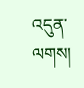འདུན་ལགས།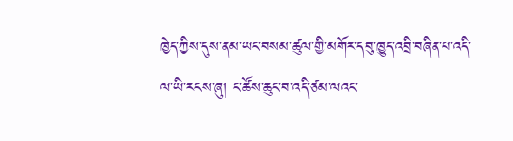ཁྱེད་ཀྱིས་དུས་ནམ་ཡང་བསམ་ཚུལ་གྱི་མགོར་དབུ་ཁྱུད་འབྲི་བཞིན་པ་འདི་ལ་ཡི་རངས་ཞུ། ང་ཚོས་ཆུང་བ་འདི་ཙམ་ལའང་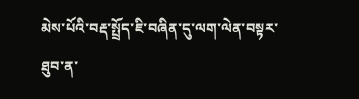མེས་པོའི་བརྡ་སྤྲོད་ཇི་བཞིན་དུ་ལག་ལེན་བསྟར་ཐུབ་ན་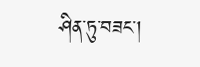ཤིན་ཏུ་བཟང་།